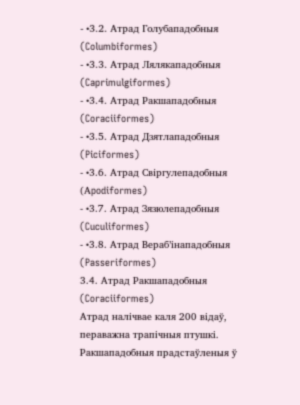- •3.2. Атрад Голубападобныя (Columbiformes)
- •3.3. Атрад Лялякападобныя (Caprimulgiformes)
- •3.4. Атрад Ракшападобныя (Coraciiformes)
- •3.5. Атрад Дзятлападобныя (Piciformes)
- •3.6. Атрад Свіргулепадобныя (Аpodiformes)
- •3.7. Атрад Зязюлепадобныя (Cuculiformes)
- •3.8. Атрад Вераб’інападобныя (Passeriformes)
3.4. Атрад Ракшападобныя (Coraciiformes)
Атрад налічвае каля 200 відаў, пераважна трапічныя птушкі. Ракшападобныя прадстаўленыя ў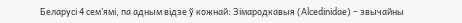Беларусі 4 сем’ямі, па адным відзе ў кожнай: Зімародкавыя (Alcedinidae) – звычайны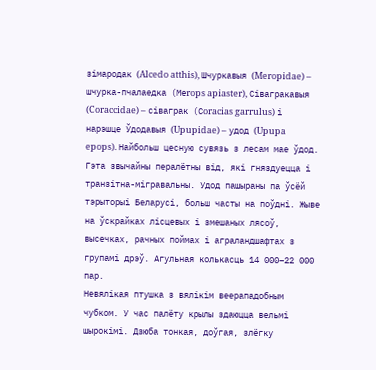зімародак (Alcedo atthis), Шчуркавыя (Meropidae) – шчурка-пчалаедка (Меrops apiaster), Сівагракавыя (Coraccidae) – cіваграк (Сoracias garrulus) і нарэшце Ўдодавыя (Upupidae) – удод (Upupa epops). Найбольш цесную сувязь з лесам мае ўдод. Гэта звычайны пералётны від, які гняздуецца і транзітна-мігравальны. Удод пашыраны па ўсёй тэрыторыі Беларусі, больш часты на поўдні. Жыве на ўскрайках лісцевых і змешаных лясоў, высечках, рачных поймах і аграландшафтах з групамі дрэў. Агульная колькасць 14 000–22 000 пар.
Невялікая птушка з вялікім веерападобным чубком. У час палёту крылы здаюцца вельмі шырокімі. Дзюба тонкая, доўгая, злёгку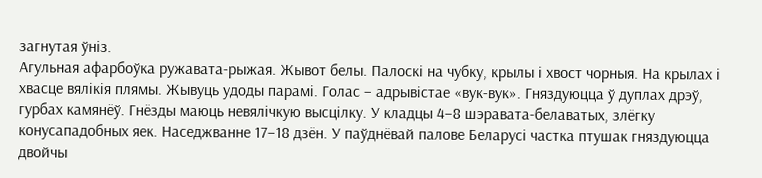загнутая ўніз.
Агульная афарбоўка ружавата-рыжая. Жывот белы. Палоскі на чубку, крылы і хвост чорныя. На крылах і хвасце вялікія плямы. Жывуць удоды парамі. Голас – адрывістае «вук-вук». Гняздуюцца ў дуплах дрэў, гурбах камянёў. Гнёзды маюць невялічкую высцілку. У кладцы 4–8 шэравата-белаватых, злёгку конусападобных яек. Наседжванне 17–18 дзён. У паўднёвай палове Беларусі частка птушак гняздуюцца двойчы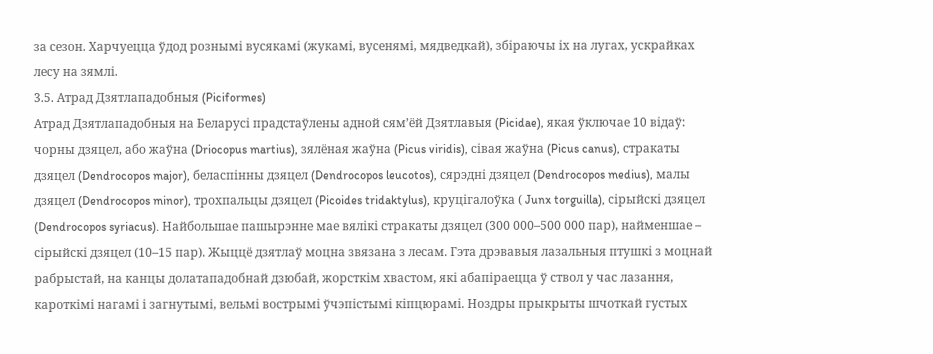за сезон. Харчуецца ўдод рознымі вусякамі (жукамі, вусенямі, мядведкай), збіраючы іх на лугах, ускрайках лесу на зямлі.
3.5. Атрад Дзятлападобныя (Piciformes)
Атрад Дзятлападобныя на Беларусі прадстаўлены адной сям’ёй Дзятлавыя (Picidae), якая ўключае 10 відаў: чорны дзяцел, або жаўна (Driocopus martius), зялёная жаўна (Picus viridis), сівая жаўна (Picus canus), стракаты дзяцел (Dendrocopos major), беласпінны дзяцел (Dendrocopos leucotos), сярэдні дзяцел (Dendrocopos medius), малы дзяцел (Dendrocopos minor), трохпальцы дзяцел (Picoides tridaktylus), круцігалоўка ( Junx torguilla), cірыйскі дзяцел (Dendrocopos syriacus). Найбольшае пашырэнне мае вялікі стракаты дзяцел (300 000–500 000 пар), найменшае – сірыйскі дзяцел (10–15 пар). Жыццё дзятлаў моцна звязана з лесам. Гэта дрэвавыя лазальныя птушкі з моцнай рабрыстай, на канцы долатападобнай дзюбай, жорсткім хвастом, які абапіраецца ў ствол у час лазання, кароткімі нагамі і загнутымі, вельмі вострымі ўчэпістымі кіпцюрамі. Ноздры прыкрыты шчоткай густых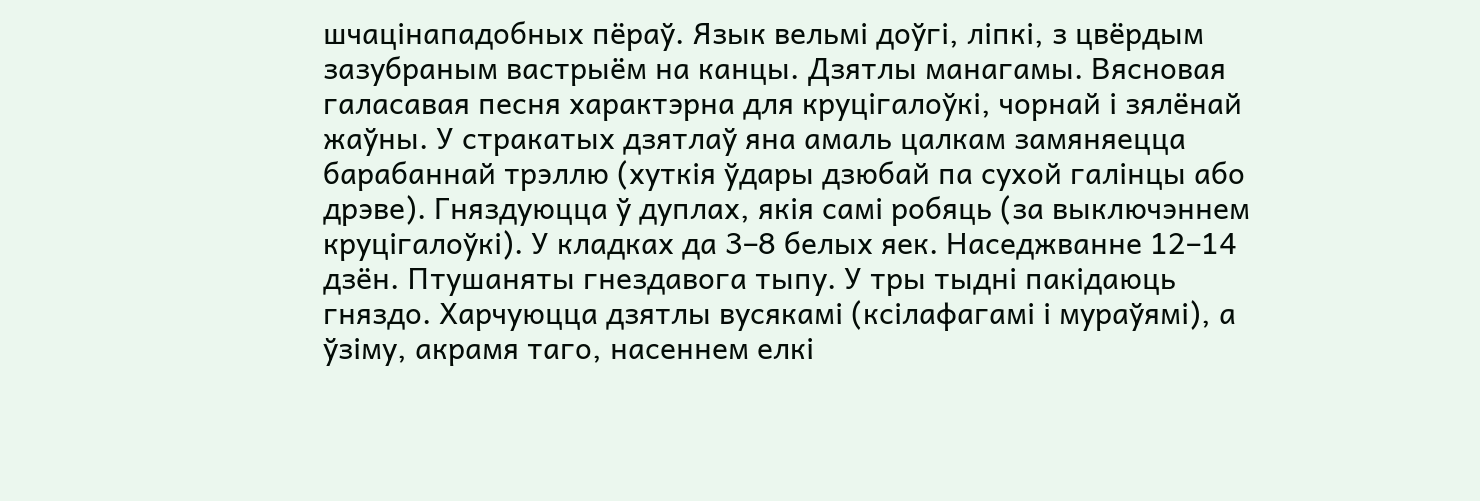шчацінападобных пёраў. Язык вельмі доўгі, ліпкі, з цвёрдым зазубраным вастрыём на канцы. Дзятлы манагамы. Вясновая галасавая песня характэрна для круцігалоўкі, чорнай і зялёнай жаўны. У стракатых дзятлаў яна амаль цалкам замяняецца барабаннай трэллю (хуткія ўдары дзюбай па сухой галінцы або дрэве). Гняздуюцца ў дуплах, якія самі робяць (за выключэннем круцігалоўкі). У кладках да 3–8 белых яек. Наседжванне 12–14 дзён. Птушаняты гнездавога тыпу. У тры тыдні пакідаюць гняздо. Харчуюцца дзятлы вусякамі (ксілафагамі і мураўямі), а ўзіму, акрамя таго, насеннем елкі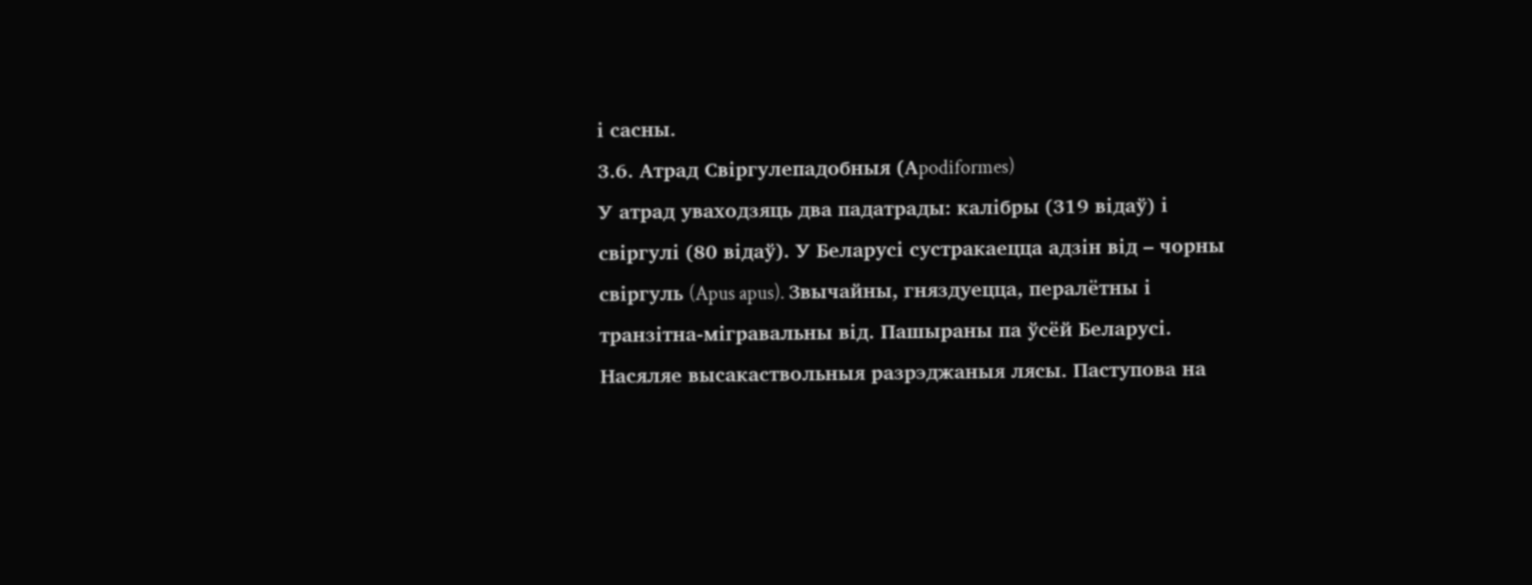і сасны.
3.6. Атрад Свіргулепадобныя (Аpodiformes)
У атрад уваходзяць два падатрады: калібры (319 відаў) і свіргулі (80 відаў). У Беларусі сустракаецца адзін від – чорны свіргуль (Apus apus). Звычайны, гняздуецца, пералётны і транзітна-мігравальны від. Пашыраны па ўсёй Беларусі. Насяляе высакаствольныя разрэджаныя лясы. Паступова на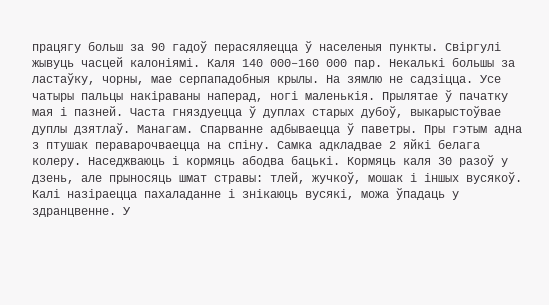працягу больш за 90 гадоў перасяляецца ў населеныя пункты. Свіргулі жывуць часцей калоніямі. Каля 140 000–160 000 пар. Некалькі большы за ластаўку, чорны, мае серпападобныя крылы. На зямлю не садзіцца. Усе чатыры пальцы накіраваны наперад, ногі маленькія. Прылятае ў пачатку мая і пазней. Часта гняздуецца ў дуплах старых дубоў, выкарыстоўвае дуплы дзятлаў. Манагам. Спарванне адбываецца ў паветры. Пры гэтым адна з птушак пераварочваецца на спіну. Самка адкладвае 2 яйкі белага колеру. Наседжваюць і кормяць абодва бацькі. Кормяць каля 30 разоў у дзень, але прыносяць шмат стравы: тлей, жучкоў, мошак і іншых вусякоў. Калі назіраецца пахаладанне і знікаюць вусякі, можа ўпадаць у здранцвенне. У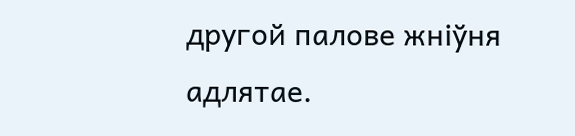другой палове жніўня адлятае.